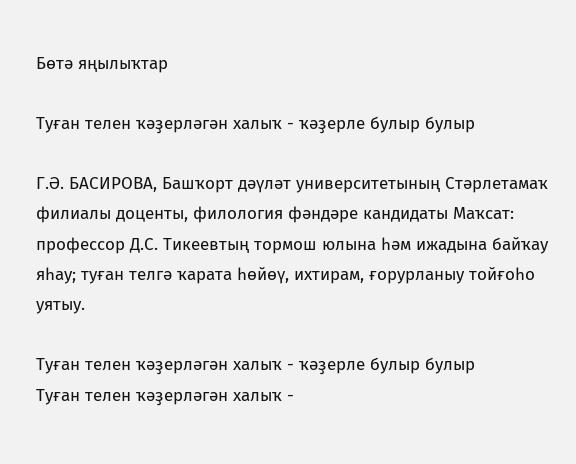Бөтә яңылыҡтар

Туған телен ҡәҙерләгән халыҡ - ҡәҙерле булыр булыр

Г.Ә. БАСИРОВА, Башҡорт дәүләт университетының Стәрлетамаҡ филиалы доценты, филология фәндәре кандидаты Маҡсат: профессор Д.С. Тикеевтың тормош юлына һәм ижадына байҡау яһау; туған телгә ҡарата һөйөү, ихтирам, ғорурланыу тойғоһо уятыу.

Туған телен ҡәҙерләгән халыҡ - ҡәҙерле булыр булыр
Туған телен ҡәҙерләгән халыҡ -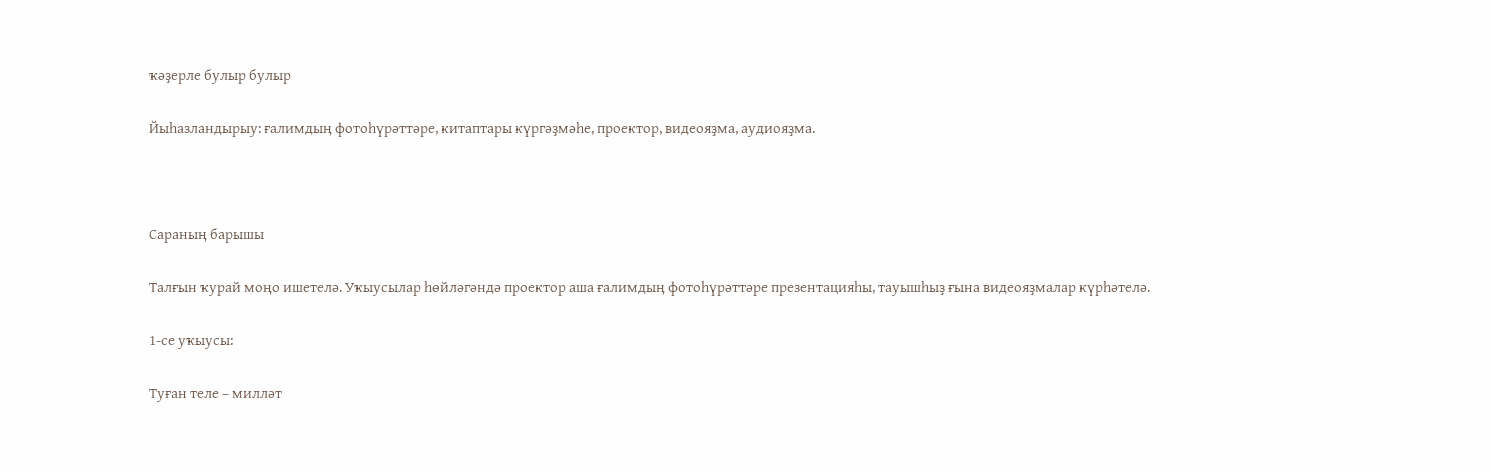ҡәҙерле булыр булыр

Йыһазландырыу: ғалимдың фотоһүрәттәре, китаптары күргәҙмәһе, проектор, видеояҙма, аудиояҙма.



Сараның барышы

Талғын ҡурай моңо ишетелә. Уҡыусылар һөйләгәндә проектор аша ғалимдың фотоһүрәттәре презентацияһы, тауышһыҙ ғына видеояҙмалар күрһәтелә.

1-се уҡыусы:

Туған теле – милләт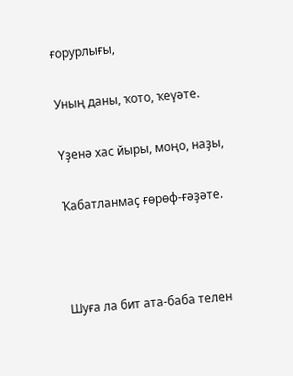ғорурлығы,

Уның даны, ҡото, ҡеүәте.

Үҙенә хас йыры, моңо, наҙы,

Ҡабатланмаҫ ғөрөф-ғәҙәте.



Шуға ла бит ата-баба телен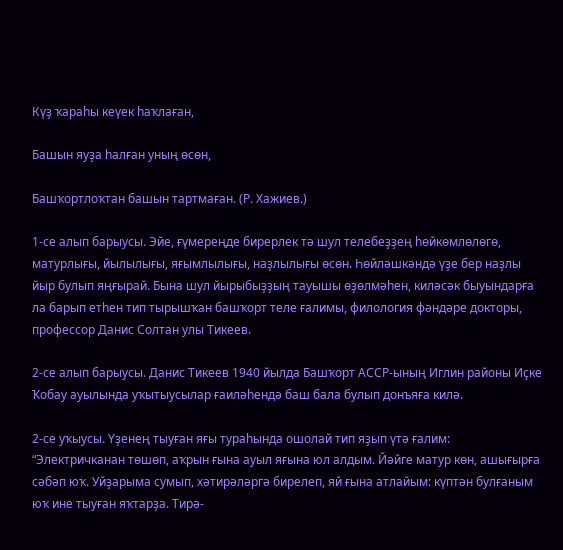Күҙ ҡараһы кеүек һаҡлаған,

Башын яуҙа һалған уның өсөн,

Башҡортлоҡтан башын тартмаған. (Р. Хажиев.)

1-се алып барыусы. Эйе, ғүмереңде бирерлек тә шул телебеҙҙең һөйкөмлөлөгө, матурлығы, йылылығы, яғымлылығы, наҙлылығы өсөн. Һөйләшкәндә үҙе бер наҙлы йыр булып яңғырай. Бына шул йырыбыҙҙың тауышы өҙөлмәһен, киләсәк быуындарға ла барып етһен тип тырышҡан башҡорт теле ғалимы, филология фәндәре докторы, профессор Данис Солтан улы Тикеев.

2-се алып барыусы. Данис Тикеев 1940 йылда Башҡорт АССР-ының Иглин районы Иҫке Ҡобау ауылында уҡытыусылар ғаиләһендә баш бала булып донъяға килә.

2-се уҡыусы. Үҙенең тыуған яғы тураһында ошолай тип яҙып үтә ғалим: “Электричканан төшөп, аҡрын ғына ауыл яғына юл алдым. Йәйге матур көн, ашығырға сәбәп юҡ. Уйҙарыма сумып, хәтирәләргә бирелеп, яй ғына атлайым: күптән булғаным юҡ ине тыуған яҡтарҙа. Тирә-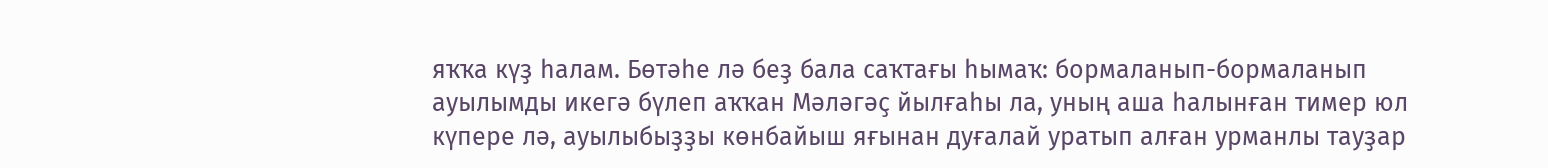яҡҡа күҙ hалам. Бөтәhе лә беҙ бала саҡтағы hымаҡ: бормаланып-бормаланып ауылымды икегә бүлеп аҡҡан Мәләгәҫ йылғаhы ла, уның аша hалынған тимер юл күпере лә, ауылыбыҙҙы көнбайыш яғынан дуғалай уратып алған урманлы тауҙар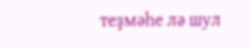теҙмәhе лә шул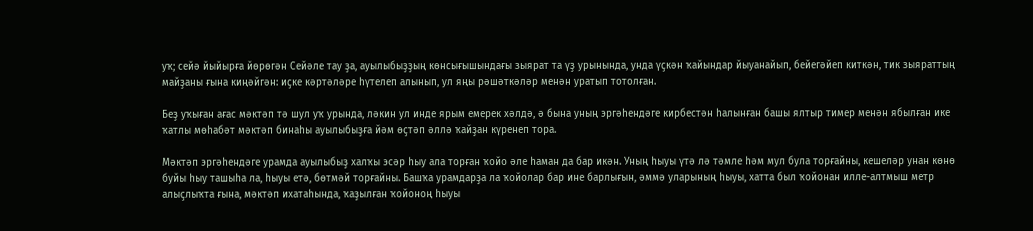уҡ; сейә йыйырға йөрөгән Сейәле тау ҙа, ауылыбыҙҙың көнсығышындағы зыярат та үҙ урынында, унда үҫкән ҡайындар йыуанайып, бейегәйеп киткән, тик зыяраттың майҙаны ғына киңәйгән: иҫке кәртәләре hүтелеп алынып, ул яңы рәшәткәләр менән уратып тотолған.

Беҙ уҡыған ағас мәктәп тә шул уҡ урында, ләкин ул инде ярым емерек хәлдә, ә бына уның эргәhендәге кирбестән hалынған башы ялтыр тимер менән ябылған ике ҡатлы мөhабәт мәктәп бинаhы ауылыбыҙға йәм өҫтәп әллә ҡайҙан күренеп тора.

Мәктәп эргәhендәге урамда ауылыбыҙ халҡы эсәр hыу ала торған ҡойо әле hаман да бар икән. Уның hыуы үтә лә тәмле hәм мул була торғайны, кешеләр унан көнө буйы hыу ташыhа ла, hыуы етә, бөтмәй торғайны. Башҡа урамдарҙа ла ҡойолар бар ине барлығын, әммә уларының hыуы, хатта был ҡойонан илле-алтмыш метр алыҫлыҡта ғына, мәктәп ихатаhында, ҡаҙылған ҡойоноң hыуы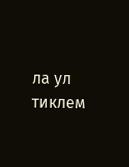ла ул тиклем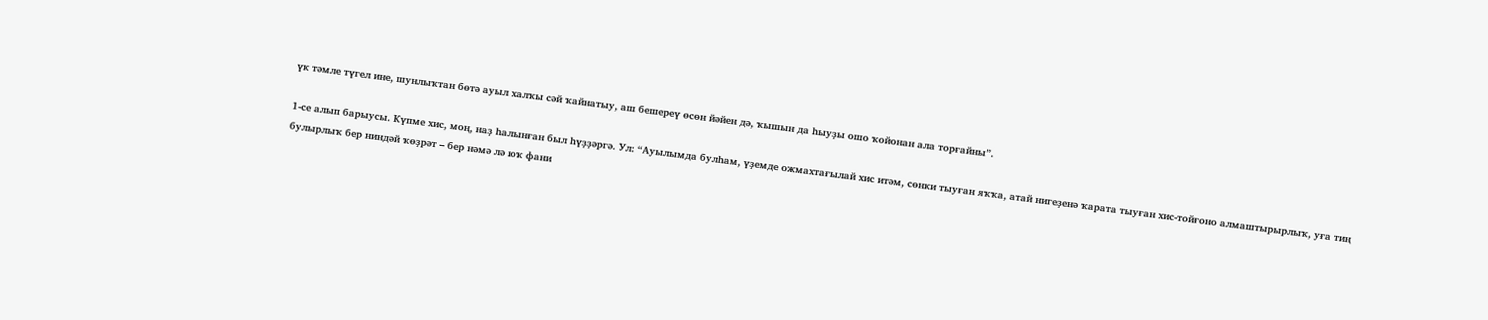үк тәмле түгел ине, шунлыҡтан бөтә ауыл халҡы сәй ҡайнатыу, аш бешереү өсөн йәйен дә, ҡышын да hыуҙы ошо ҡойонан ала торғайны”.

1-се алып барыусы. Күпме хис, моң, наҙ һалынған был һүҙҙәргә. Ул: “Ауылымда булһам, үҙемде ожмахтағылай хис итәм, сөнки тыуған яҡҡа, атай нигеҙенә ҡарата тыуған хис-тойғоно алмаштырырлыҡ, уға тиң булырлыҡ бер ниндәй ҡөҙрәт – бер нәмә лә юҡ фани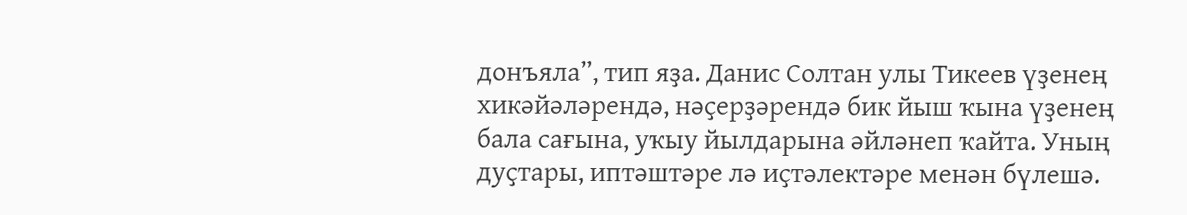донъяла”, тип яҙа. Данис Солтан улы Тикеев үҙенең хикәйәләрендә, нәҫерҙәрендә бик йыш ҡына үҙенең бала сағына, уҡыу йылдарына әйләнеп ҡайта. Уның дуҫтары, иптәштәре лә иҫтәлектәре менән бүлешә.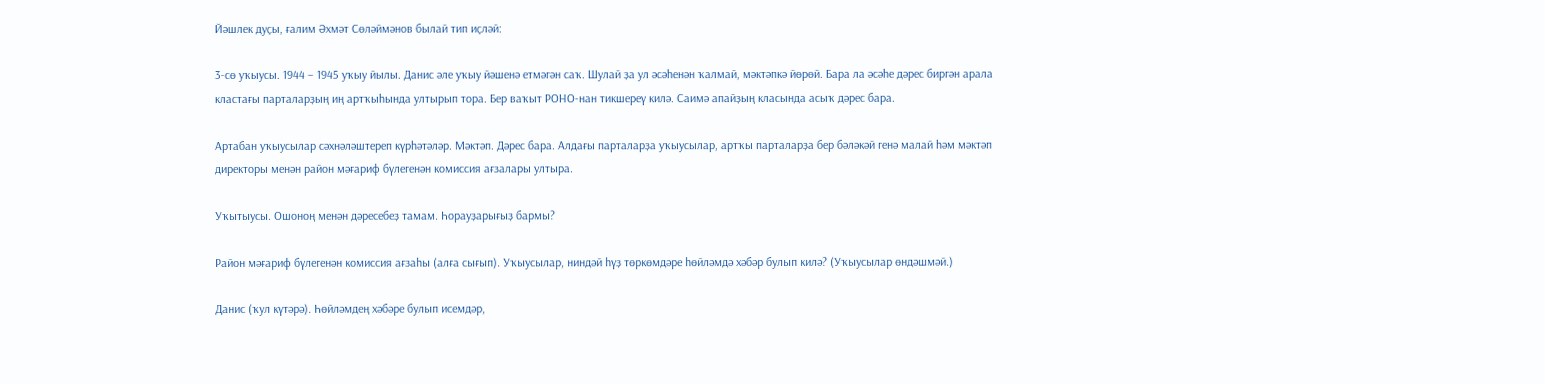Йәшлек дуҫы, ғалим Әхмәт Сөләймәнов былай тип иҫләй:

3-сө уҡыусы. 1944 – 1945 уҡыу йылы. Данис әле уҡыу йәшенә етмәгән саҡ. Шулай ҙа ул әсәһенән ҡалмай, мәктәпкә йөрөй. Бара ла әсәһе дәрес биргән арала кластағы парталарҙың иң артҡыһында ултырып тора. Бер ваҡыт РОНО-нан тикшереү килә. Саимә апайҙың класында асыҡ дәрес бара.

Артабан уҡыусылар сәхнәләштереп күрһәтәләр. Мәктәп. Дәрес бара. Алдағы парталарҙа уҡыусылар, артҡы парталарҙа бер бәләкәй генә малай һәм мәктәп директоры менән район мәғариф бүлегенән комиссия ағзалары ултыра.

Уҡытыусы. Ошоноң менән дәресебеҙ тамам. Һорауҙарығыҙ бармы?

Район мәғариф бүлегенән комиссия ағзаһы (алға сығып). Уҡыусылар, ниндәй һүҙ төркөмдәре һөйләмдә хәбәр булып килә? (Уҡыусылар өндәшмәй.)

Данис (ҡул күтәрә). Һөйләмдең хәбәре булып исемдәр,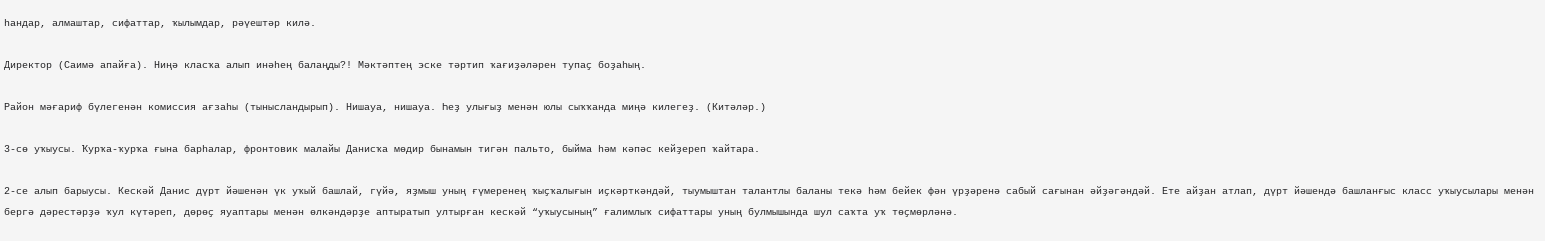һандар, алмаштар, сифаттар, ҡылымдар, рәүештәр килә.

Директор (Саимә апайға). Ниңә класҡа алып инәһең балаңды?! Мәктәптең эске тәртип ҡағиҙәләрен тупаҫ боҙаһың.

Район мәғариф бүлегенән комиссия ағзаһы (тынысландырып). Нишауа, нишауа. Һеҙ улығыҙ менән юлы сыҡҡанда миңә килегеҙ. (Китәләр.)

3-сө уҡыусы. Ҡурҡа-ҡурҡа ғына барһалар, фронтовик малайы Данисҡа мөдир бынамын тигән пальто, быйма һәм кәпәс кейҙереп ҡайтара.

2-се алып барыусы. Кескәй Данис дүрт йәшенән үк уҡый башлай, гүйә, яҙмыш уның ғүмеренең ҡыҫҡалығын иҫкәрткәндәй, тыумыштан талантлы баланы текә һәм бейек фән үрҙәренә сабый сағынан әйҙәгәндәй. Ете айҙан атлап, дүрт йәшендә башланғыс класс уҡыусылары менән бергә дәрестәрҙә ҡул күтәреп, дөрөҫ яуаптары менән өлкәндәрҙе аптыратып ултырған кескәй “уҡыусының” ғалимлыҡ сифаттары уның булмышында шул саҡта уҡ төҫмөрләнә.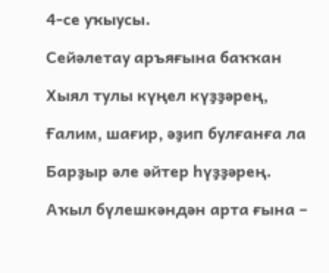4-се уҡыусы.

Сейәлетау аръяғына баҡҡан

Хыял тулы күңел күҙҙәрең,

Ғалим, шағир, әҙип булғанға ла

Барҙыр әле әйтер һүҙҙәрең.

Аҡыл бүлешкәндән арта ғына –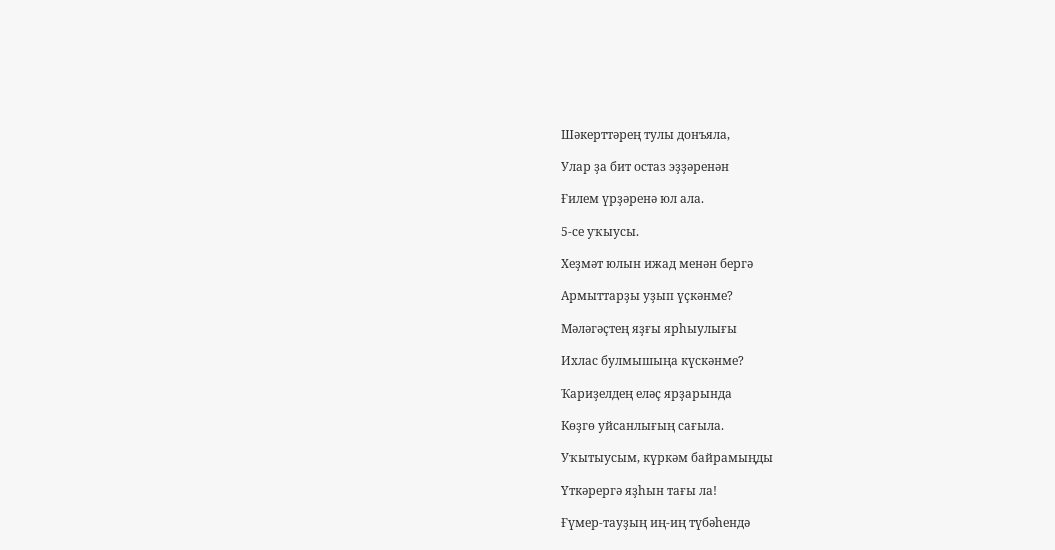Шәкерттәрең тулы донъяла,

Улар ҙа бит остаз эҙҙәренән

Ғилем үрҙәренә юл ала.

5-се уҡыусы.

Хеҙмәт юлын ижад менән бергә

Армыттарҙы уҙып үҫкәнме?

Мәләгәҫтең яҙғы ярһыулығы

Ихлас булмышыңа күскәнме?

Ҡариҙелдең еләҫ ярҙарында

Көҙгө уйсанлығың сағыла.

Уҡытыусым, күркәм байрамыңды

Үткәрергә яҙһын тағы ла!

Ғүмер-тауҙың иң-иң түбәһендә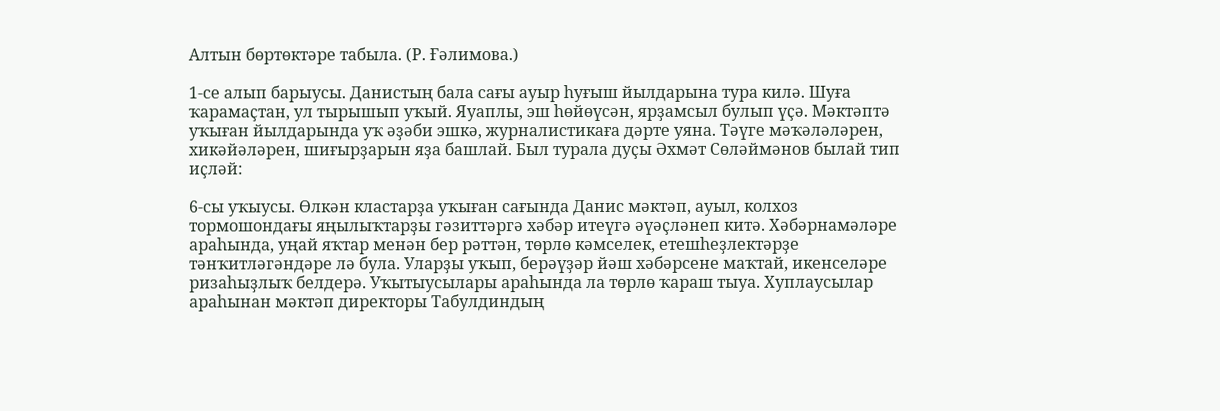Алтын бөртөктәре табыла. (Р. Ғәлимова.)

1-се алып барыусы. Данистың бала сағы ауыр һуғыш йылдарына тура килә. Шуға ҡарамаҫтан, ул тырышып уҡый. Яуаплы, эш һөйөүсән, ярҙамсыл булып үҫә. Мәктәптә уҡыған йылдарында уҡ әҙәби эшкә, журналистикаға дәрте уяна. Тәүге мәҡәләләрен, хикәйәләрен, шиғырҙарын яҙа башлай. Был турала дуҫы Әхмәт Сөләймәнов былай тип иҫләй:

6-сы уҡыусы. Өлкән кластарҙа уҡыған сағында Данис мәктәп, ауыл, колхоз тормошондағы яңылыҡтарҙы гәзиттәргә хәбәр итеүгә әүәҫләнеп китә. Хәбәрнамәләре араһында, уңай яҡтар менән бер рәттән, төрлө кәмселек, етешһеҙлектәрҙе тәнҡитләгәндәре лә була. Уларҙы уҡып, берәүҙәр йәш хәбәрсене маҡтай, икенселәре ризаһыҙлыҡ белдерә. Уҡытыусылары араһында ла төрлө ҡараш тыуа. Хуплаусылар араһынан мәктәп директоры Табулдиндың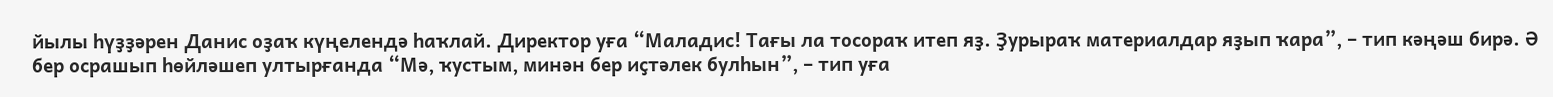йылы һүҙҙәрен Данис оҙаҡ күңелендә һаҡлай. Директор уға “Маладис! Тағы ла тосораҡ итеп яҙ. Ҙурыраҡ материалдар яҙып ҡара”, – тип кәңәш бирә. Ә бер осрашып һөйләшеп ултырғанда “Мә, ҡустым, минән бер иҫтәлек булһын”, – тип уға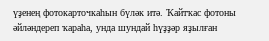үҙенең фотокарточкаһын бүләк итә. Ҡайтҡас фотоны әйләндереп ҡараһа, унда шундай һүҙҙәр яҙылған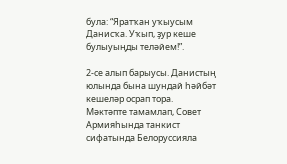була: “Яратҡан уҡыусым Данисҡа. Уҡып, ҙур кеше булыуыңды теләйем!”.

2-се алып барыусы. Данистың юлында бына шундай һәйбәт кешеләр осрап тора.  Мәктәпте тамамлап, Совет Армияһында танкист сифатында Белоруссияла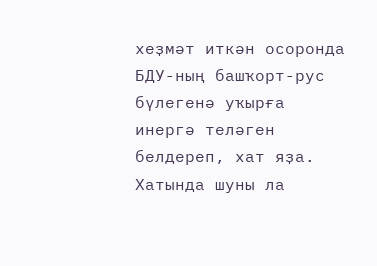хеҙмәт иткән осоронда БДУ-ның башҡорт-рус бүлегенә уҡырға инергә теләген белдереп, хат яҙа. Хатында шуны ла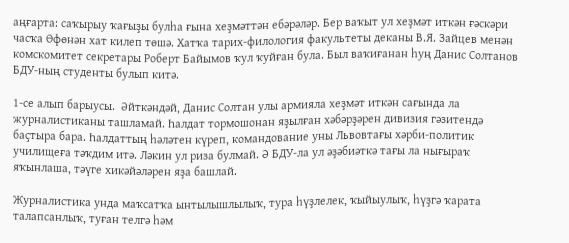аңғарта: саҡырыу ҡағыҙы булһа ғына хеҙмәттән ебәрәләр. Бер ваҡыт ул хеҙмәт иткән ғәскәри часҡа Өфөнән хат килеп төшә. Хатҡа тарих-филология факультеты деканы В.Я. Зайцев менән комскомитет секретары Роберт Байымов ҡул ҡуйған була. Был ваҡиғанан һуң Данис Солтанов БДУ-ның студенты булып китә.

1-се алып барыусы.  Әйткәндәй, Данис Солтан улы армияла хеҙмәт иткән сағында ла журналистиканы ташламай. Һалдат тормошонан яҙылған хәбәрҙәрен дивизия гәзитендә баҫтыра бара. Һалдаттың һәләтен күреп, командование уны Львовтағы хәрби-политик училищеға тәҡдим итә. Ләкин ул риза булмай. Ә БДУ-ла ул әҙәбиәткә тағы ла нығыраҡ яҡынлаша, тәүге хикәйәләрен яҙа башлай.

Журналистика унда маҡсатҡа ынтылышлылыҡ, тура һүҙлелек, ҡыйыулыҡ, һүҙгә ҡарата талапсанлыҡ, туған телгә һәм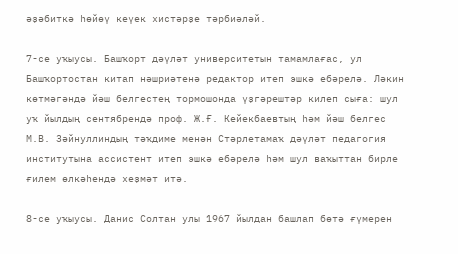әҙәбиткә һөйөү кеүек хистәрҙе тәрбиәләй.

7-се уҡыусы. Башҡорт дәүләт университетын тамамлағас, ул Башҡортостан китап нәшриәтенә редактор итеп эшкә ебәрелә. Ләкин көтмәгәндә йәш белгестең тормошонда үҙгәрештәр килеп сыға: шул уҡ йылдың сентябрендә проф. Ж.Ғ. Кейекбаевтың һәм йәш белгес М.В. Зәйнуллиндың тәҡдиме менән Стәрлетамаҡ дәүләт педагогия институтына ассистент итеп эшкә ебәрелә һәм шул ваҡыттан бирле ғилем өлкәһендә хеҙмәт итә.

8-се уҡыусы. Данис Солтан улы 1967 йылдан башлап бөтә ғүмерен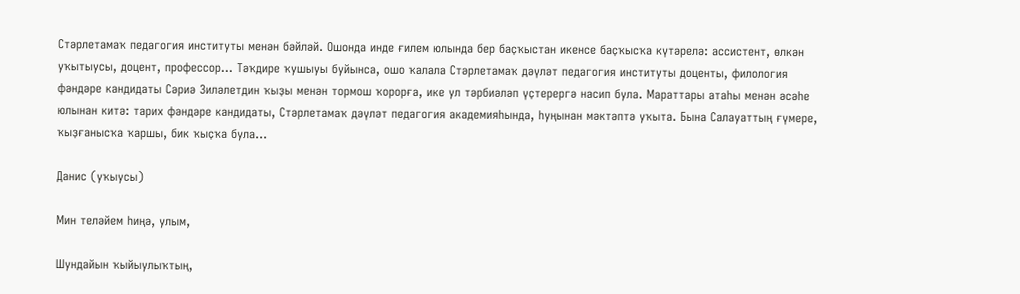Стәрлетамаҡ педагогия институты менән бәйләй. Ошонда инде ғилем юлында бер баҫҡыстан икенсе баҫҡысҡа күтәрелә: ассистент, өлкән уҡытыусы, доцент, профессор… Тәҡдире ҡушыуы буйынса, ошо ҡалала Стәрлетамаҡ дәүләт педагогия институты доценты, филология фәндәре кандидаты Сәриә Зиләлетдин ҡыҙы менән тормош ҡорорға, ике ул тәрбиәләп үҫтерергә насип була. Мараттары атаһы менән әсәһе юлынан китә: тарих фәндәре кандидаты, Стәрлетамаҡ дәүләт педагогия академияһында, һуңынан мәктәптә уҡыта. Бына Салауаттың ғүмере, ҡыҙғанысҡа ҡаршы, бик ҡыҫҡа була…

Данис (уҡыусы)

Мин теләйем һиңә, улым,

Шундайын ҡыйыулыҡтың,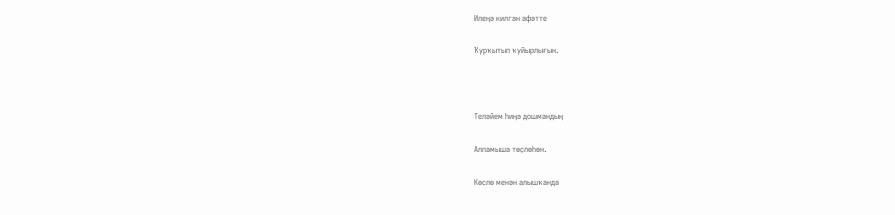Илеңә килгән афәтте

Ҡурҡытып ҡуйырлығын.



Теләйем һиңә дошмандың

Алпамыша төҫлөһөн.

Көслө менән алышҡанда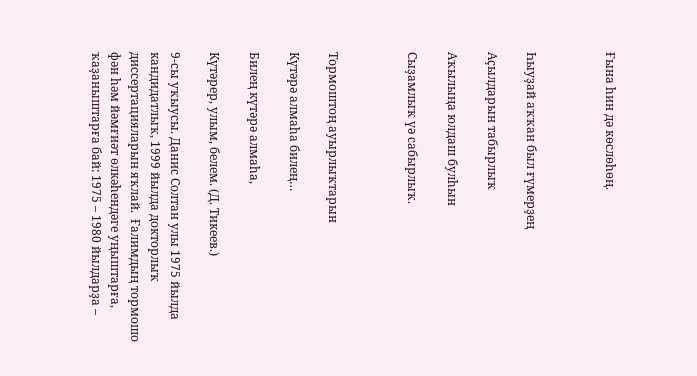Ғына һин дә көслөһөң.



Һыуҙай аҡҡан был ғүмерҙең

Аҫылдарын табырлыҡ

Аҡылыңа юлдаш булһын

Сыҙамлыҡ үә сабырлыҡ.



Тормоштоң ауырлыҡтарын

Күтәрә алмаһа билең…

Билең күтәрә алмаһа,

Күтәрер, улым, белем. (Д. Тикеев.)

9-сы уҡыусы. Данис Солтан улы 1975 йылда кандидатлыҡ, 1999 йылда докторлыҡ диссертацияларын яҡлай.  Ғалимдың тормошо фән һәм йәмғиәт өлкәһендәге уңыштарға, ҡаҙаныштарға бай: 1975 – 1980 йылдарҙа –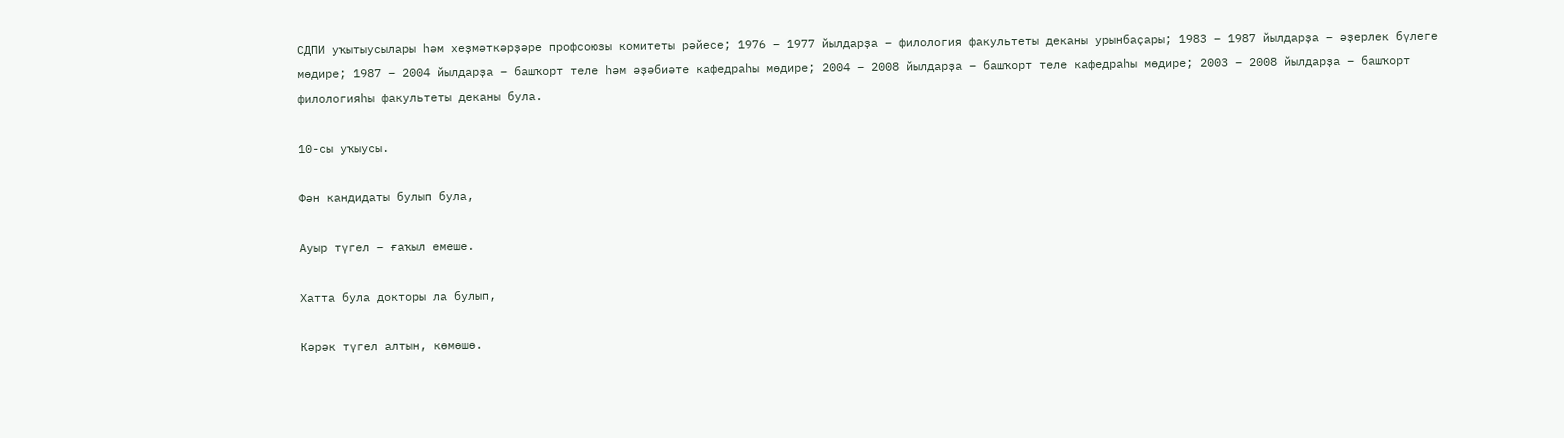СДПИ уҡытыусылары һәм хеҙмәткәрҙәре профсоюзы комитеты рәйесе; 1976 – 1977 йылдарҙа – филология факультеты деканы урынбаҫары; 1983 – 1987 йылдарҙа – әҙерлек бүлеге мөдире; 1987 – 2004 йылдарҙа – башҡорт теле һәм әҙәбиәте кафедраһы мөдире; 2004 – 2008 йылдарҙа – башҡорт теле кафедраһы мөдире; 2003 – 2008 йылдарҙа – башҡорт филологияһы факультеты деканы була.

10-сы уҡыусы.

Фән кандидаты булып була,

Ауыр түгел – ғаҡыл емеше.

Хатта була докторы ла булып,

Кәрәк түгел алтын, көмөшө.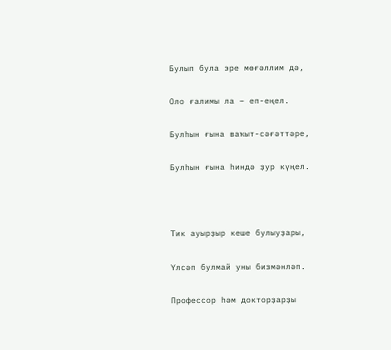Булып була эре мөғәллим дә,

Оло ғалимы ла – еп-еңел.

Булһын ғына ваҡыт-сәғәттәре,

Булһын ғына һиндә ҙур күңел.



Тик ауырҙыр кеше булыуҙары,

Үлсәп булмай уны бизмәнләп.

Профессор һәм докторҙарҙы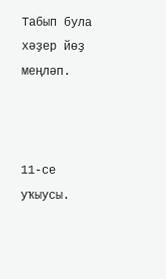Табып була хәҙер йөҙ меңләп.



11-се уҡыусы.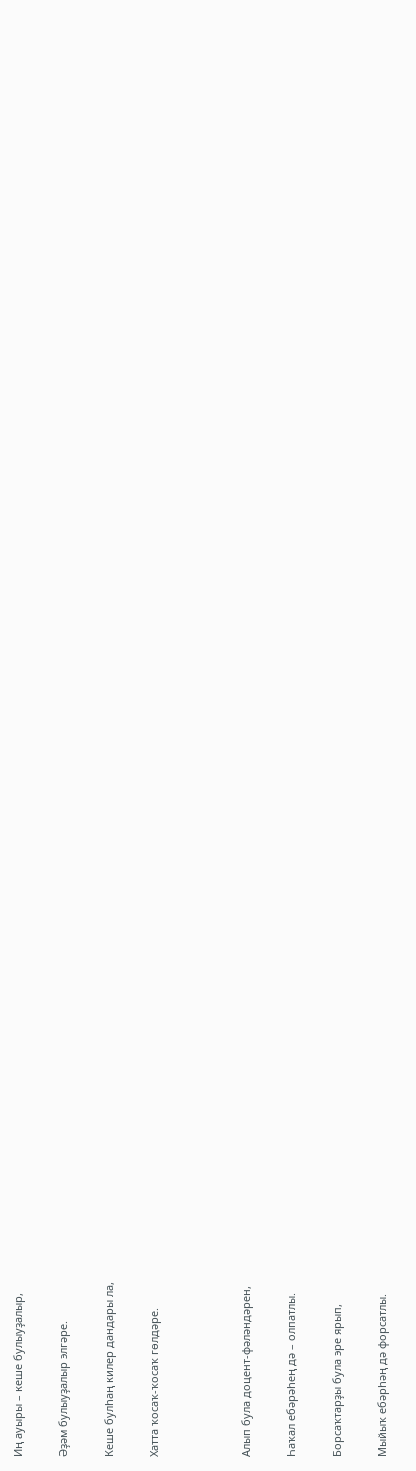Иң ауыры – кеше булыуҙалыр,

Әҙәм булыуҙалыр элгәре.

Кеше булһаң килер дандары ла,

Хатта ҡосаҡ-ҡосаҡ гөлдәре.



Алып була доцент-фәләндәрен,

Һаҡал ебәрәһең дә – олпатлы.

Борсаҡтарҙы була эре ярып,

Мыйыҡ ебәрһәң дә форсатлы.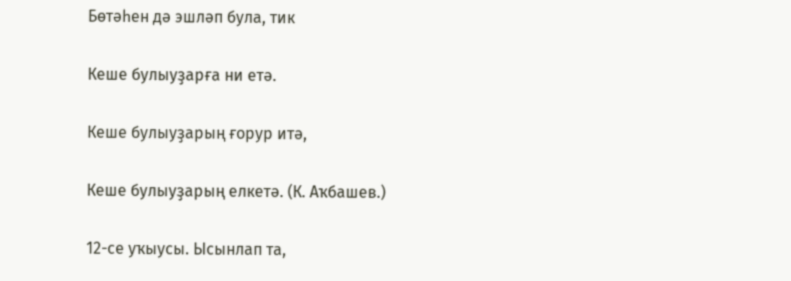Бөтәһен дә эшләп була, тик

Кеше булыуҙарға ни етә.

Кеше булыуҙарың ғорур итә,

Кеше булыуҙарың елкетә. (К. Аҡбашев.)

12-се уҡыусы. Ысынлап та,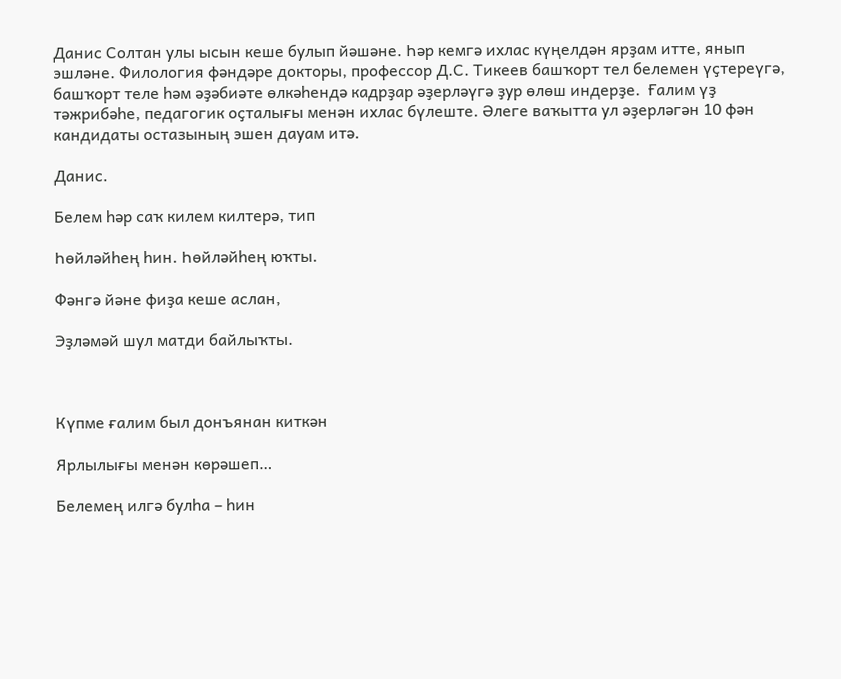Данис Солтан улы ысын кеше булып йәшәне. Һәр кемгә ихлас күңелдән ярҙам итте, янып эшләне. Филология фәндәре докторы, профессор Д.С. Тикеев башҡорт тел белемен үҫтереүгә, башҡорт теле һәм әҙәбиәте өлкәһендә кадрҙар әҙерләүгә ҙур өлөш индерҙе.  Ғалим үҙ тәжрибәһе, педагогик оҫталығы менән ихлас бүлеште. Әлеге ваҡытта ул әҙерләгән 10 фән кандидаты остазының эшен дауам итә.

Данис.

Белем һәр саҡ килем килтерә, тип

Һөйләйһең һин. Һөйләйһең юҡты.

Фәнгә йәне фиҙа кеше аслан,

Эҙләмәй шул матди байлыҡты.



Күпме ғалим был донъянан киткән

Ярлылығы менән көрәшеп…

Белемең илгә булһа – һин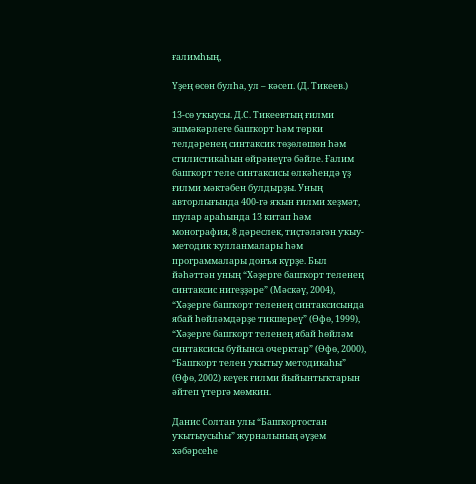ғалимһың,

Үҙең өсөн булһа, ул – кәсеп. (Д. Тикеев.)

13-сө уҡыусы. Д.С. Тикеевтың ғилми эшмәкәрлеге башҡорт һәм төрки телдәренең синтаксик төҙөлөшөн һәм стилистикаһын өйрәнеүгә бәйле. Ғалим башҡорт теле синтаксисы өлкәһендә үҙ ғилми мәктәбен булдырҙы. Уның авторлығында 400-гә яҡын ғилми хеҙмәт, шулар араһында 13 китап һәм монография, 8 дәреслек, тиҫтәләгән уҡыу-методик ҡулланмалары һәм программалары донъя күрҙе. Был йәһәттән уның “Хәҙерге башҡорт теленең синтаксис нигеҙҙәре” (Мәскәү, 2004), “Хәҙерге башҡорт теленең синтаксисында ябай һөйләмдәрҙе тикшереү” (Өфө, 1999), “Хәҙерге башҡорт теленең ябай һөйләм синтаксисы буйынса очерктар” (Өфө, 2000), “Башҡорт телен уҡытыу методикаһы” (Өфө, 2002) кеүек ғилми йыйынтыҡтарын әйтеп үтергә мөмкин.

Данис Солтан улы “Башҡортостан уҡытыусыһы” журналының әүҙем хәбәрсеһе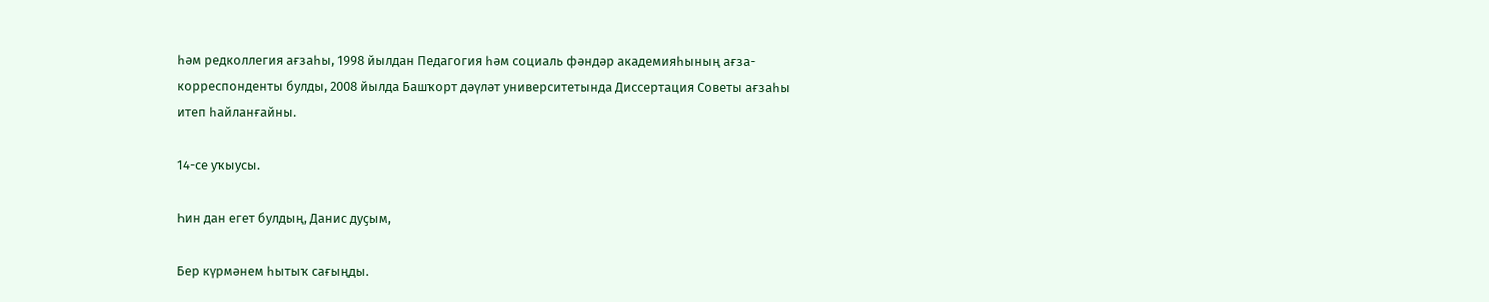һәм редколлегия ағзаһы, 1998 йылдан Педагогия һәм социаль фәндәр академияһының ағза-корреспонденты булды, 2008 йылда Башҡорт дәүләт университетында Диссертация Советы ағзаһы итеп һайланғайны.

14-се уҡыусы.

Һин дан егет булдың, Данис дуҫым,

Бер күрмәнем һытыҡ сағыңды.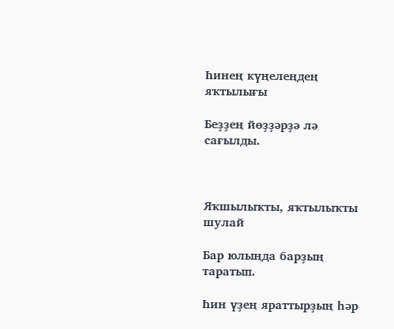Һинең күңелеңдең яҡтылығы

Беҙҙең йөҙҙәрҙә лә сағылды.



Яҡшылыҡты, яҡтылыҡты шулай

Бар юлыңда барҙың таратып.

Һин үҙең яраттырҙың һәр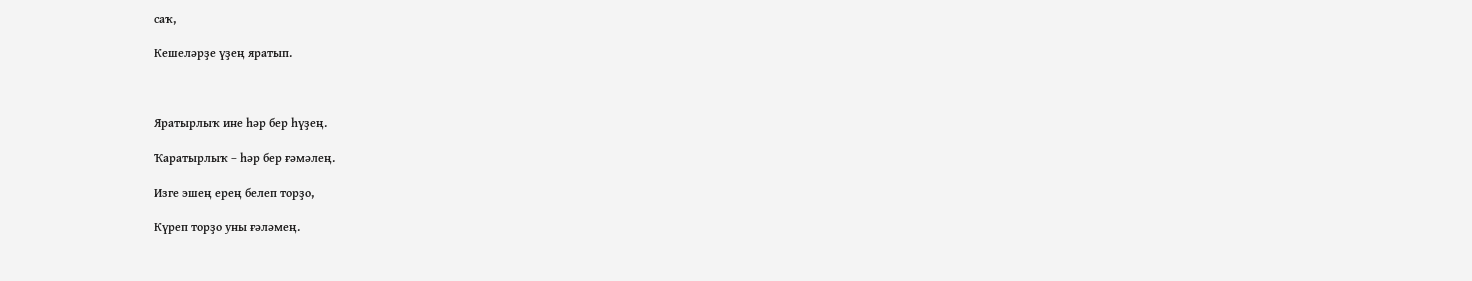саҡ,

Кешеләрҙе үҙең яратып.



Яратырлыҡ ине һәр бер һүҙең.

Ҡаратырлыҡ – һәр бер ғәмәлең.

Изге эшең ерең белеп торҙо,

Күреп торҙо уны ғәләмең.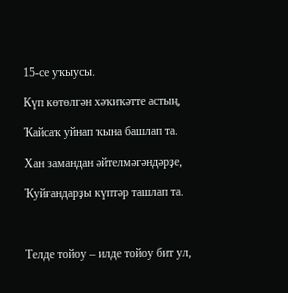15-се уҡыусы.

Күп көтөлгән хәҡиҡәтте астың,

Ҡайсаҡ уйнап ҡына башлап та.

Хан замандан әйтелмәгәндәрҙе,

Ҡуйғандарҙы күптәр ташлап та.



Телде тойоу – илде тойоу бит ул,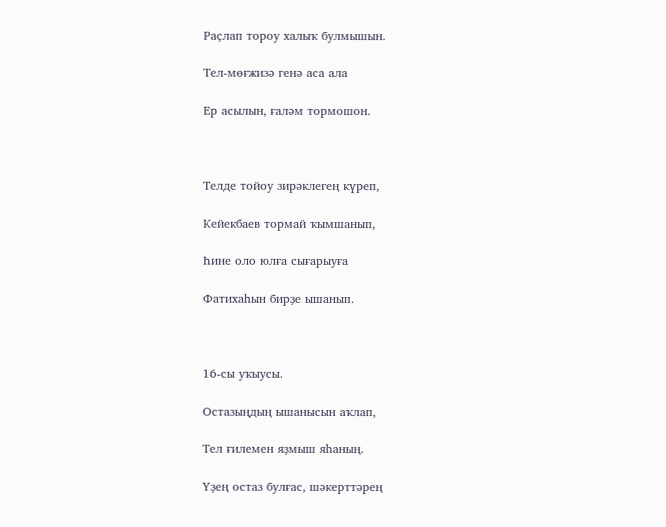Раҫлап тороу халыҡ булмышын.

Тел-мөғжизә генә аса ала

Ер асылын, ғаләм тормошон.



Телде тойоу зирәклегең күреп,

Кейекбаев тормай ҡымшанып,

Һине оло юлға сығарыуға

Фатихаһын бирҙе ышанып.



16-сы уҡыусы.

Остазыңдың ышанысын аҡлап,

Тел ғилемен яҙмыш яһаның.

Үҙең остаз булғас, шәкерттәрең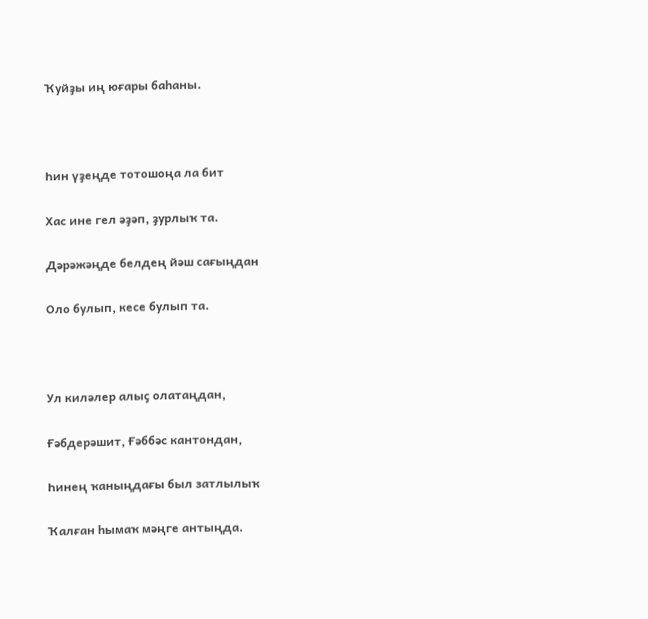Ҡуйҙы иң юғары баһаны.



Һин үҙеңде тотошоңа ла бит

Хас ине гел әҙәп, ҙурлыҡ та.

Дәрәжәңде белдең йәш сағыңдан

Оло булып, кесе булып та.



Ул киләлер алыҫ олатаңдан,

Ғәбдерәшит, Ғәббәс кантондан,

Һинең ҡаныңдағы был затлылыҡ

Ҡалған һымаҡ мәңге антыңда.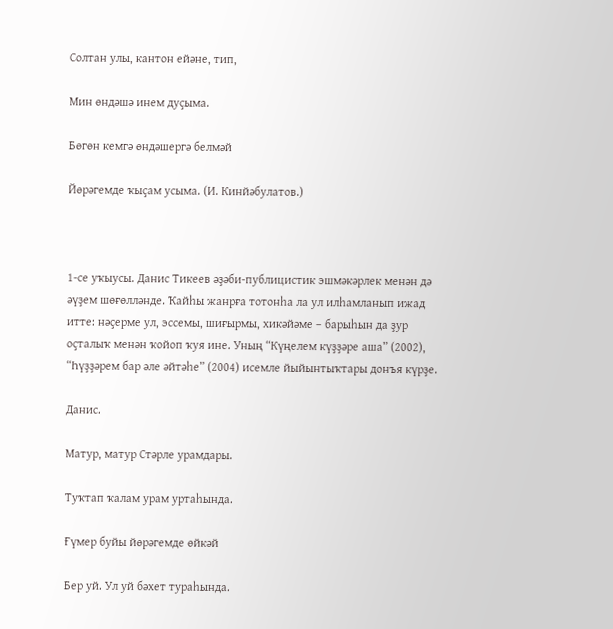Солтан улы, кантон ейәне, тип,

Мин өндәшә инем дуҫыма.

Бөгөн кемгә өндәшергә белмәй

Йөрәгемде ҡыҫам усыма. (И. Кинйәбулатов.)



1-се уҡыусы. Данис Тикеев әҙәби-публицистик эшмәкәрлек менән дә әүҙем шөғөлләнде. Ҡайһы жанрға тотонһа ла ул илһамланып ижад итте: нәҫерме ул, эссемы, шиғырмы, хикәйәме – барыһын да ҙур оҫталыҡ менән ҡойоп ҡуя ине. Уның “Күңелем күҙҙәре аша” (2002), “Һүҙҙәрем бар әле әйтәһе” (2004) исемле йыйынтыҡтары донъя күрҙе.

Данис.

Матур, матур Стәрле урамдары.

Туҡтап ҡалам урам уртаһында.

Ғүмер буйы йөрәгемде өйкәй

Бер уй. Ул уй бәхет тураһында.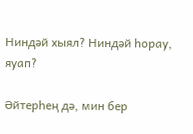Ниндәй хыял? Ниндәй һорау, яуап?

Әйтерһең дә, мин бер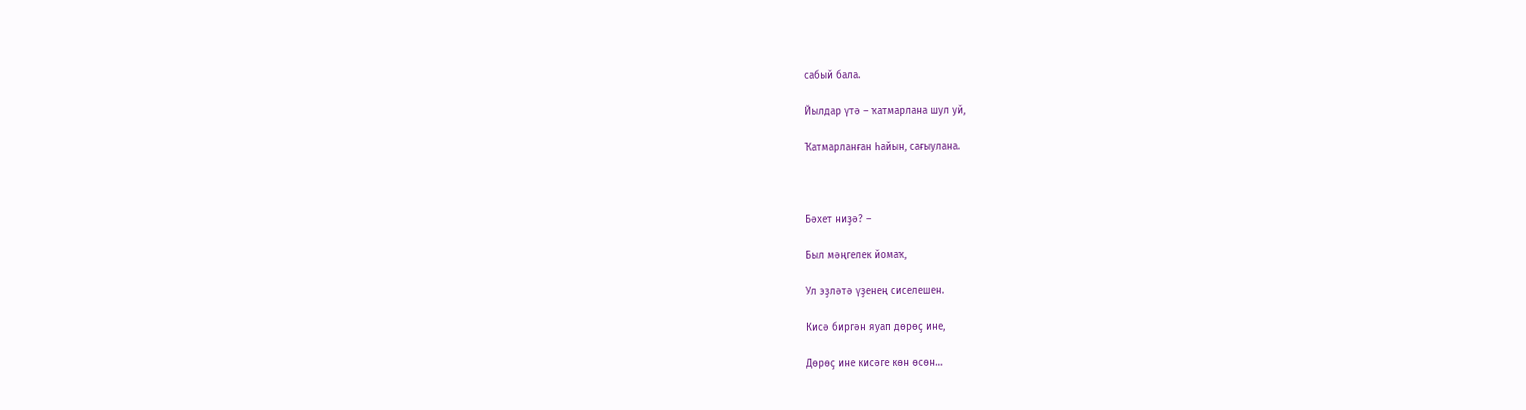сабый бала.

Йылдар үтә – ҡатмарлана шул уй,

Ҡатмарланған һайын, сағыулана.



Бәхет ниҙә? –

Был мәңгелек йомаҡ,

Ул эҙләтә үҙенең сиселешен.

Кисә биргән яуап дөрөҫ ине,

Дөрөҫ ине кисәге көн өсөн…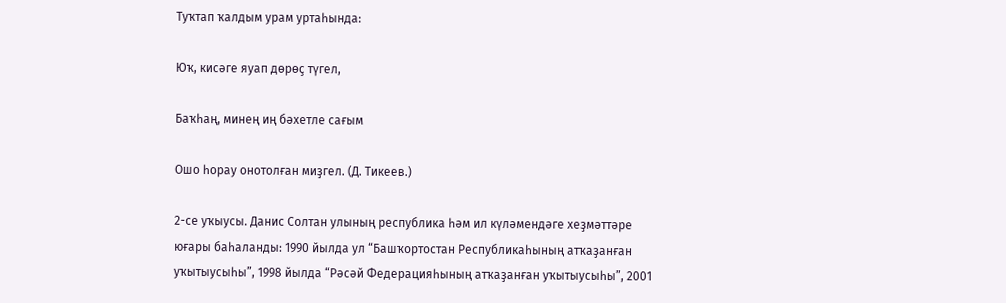Туҡтап ҡалдым урам уртаһында:

Юҡ, кисәге яуап дөрөҫ түгел,

Баҡһаң, минең иң бәхетле сағым

Ошо һорау онотолған миҙгел. (Д. Тикеев.)

2-се уҡыусы. Данис Солтан улының республика һәм ил күләмендәге хеҙмәттәре юғары баһаланды: 1990 йылда ул “Башҡортостан Республикаһының атҡаҙанған уҡытыусыһы”, 1998 йылда “Рәсәй Федерацияһының атҡаҙанған уҡытыусыһы”, 2001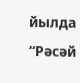йылда “Рәсәй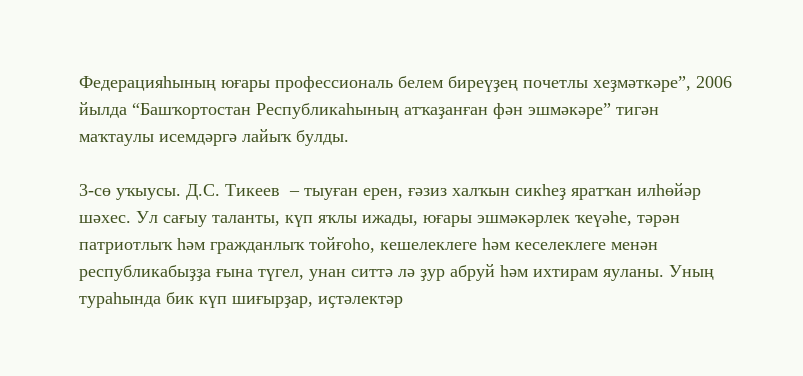Федерацияһының юғары профессиональ белем биреүҙең почетлы хеҙмәткәре”, 2006 йылда “Башҡортостан Республикаһының атҡаҙанған фән эшмәкәре” тигән маҡтаулы исемдәргә лайыҡ булды.

3-сө уҡыусы. Д.С. Тикеев  – тыуған ерен, ғәзиз халҡын сикһеҙ яратҡан илһөйәр шәхес. Ул сағыу таланты, күп яҡлы ижады, юғары эшмәкәрлек ҡеүәһе, тәрән патриотлыҡ һәм гражданлыҡ тойғоһо, кешелеклеге һәм кеселеклеге менән республикабыҙҙа ғына түгел, унан ситтә лә ҙур абруй һәм ихтирам яуланы. Уның тураһында бик күп шиғырҙар, иҫтәлектәр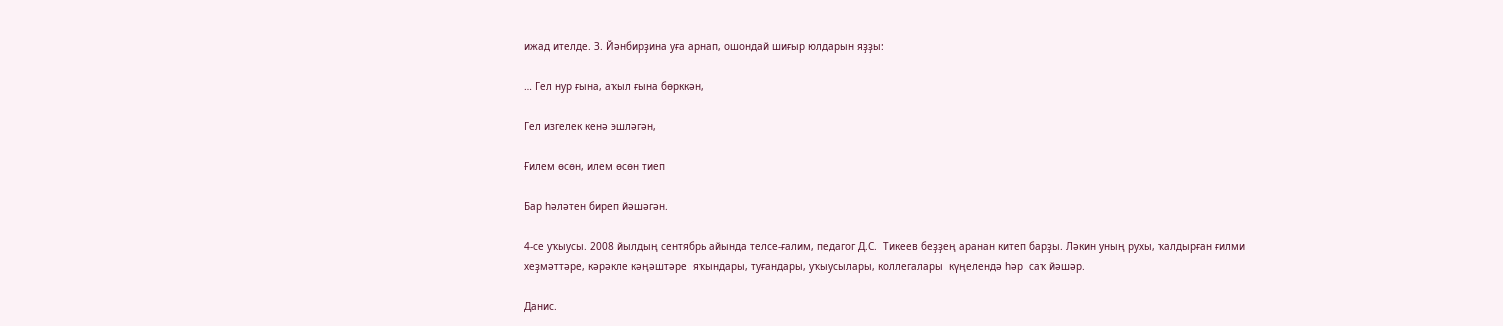ижад ителде. З. Йәнбирҙина уға арнап, ошондай шиғыр юлдарын яҙҙы:

… Гел нур ғына, аҡыл ғына бөрккән,

Гел изгелек кенә эшләгән,

Ғилем өсөн, илем өсөн тиеп

Бар һәләтен биреп йәшәгән.

4-се уҡыусы. 2008 йылдың сентябрь айында телсе-ғалим, педагог Д.С.  Тикеев беҙҙең аранан китеп барҙы. Ләкин уның рухы, ҡалдырған ғилми хеҙмәттәре, кәрәкле кәңәштәре  яҡындары, туғандары, уҡыусылары, коллегалары  күңелендә һәр  саҡ йәшәр.

Данис.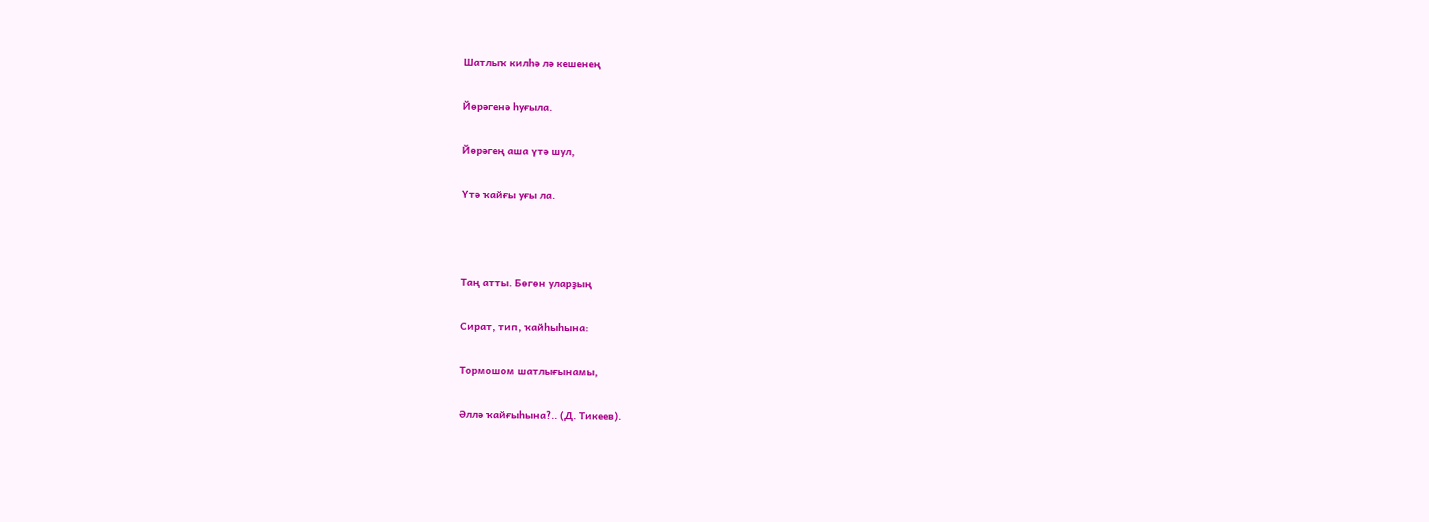Шатлыҡ килһә лә кешенең

Йөрәгенә һуғыла.

Йөрәгең аша үтә шул,

Үтә ҡайғы уғы ла.



Таң атты. Бөгөн уларҙың

Сират, тип, ҡайһыһына:

Тормошом шатлығынамы,

Әллә ҡайғыһына?.. (Д. Тикеев).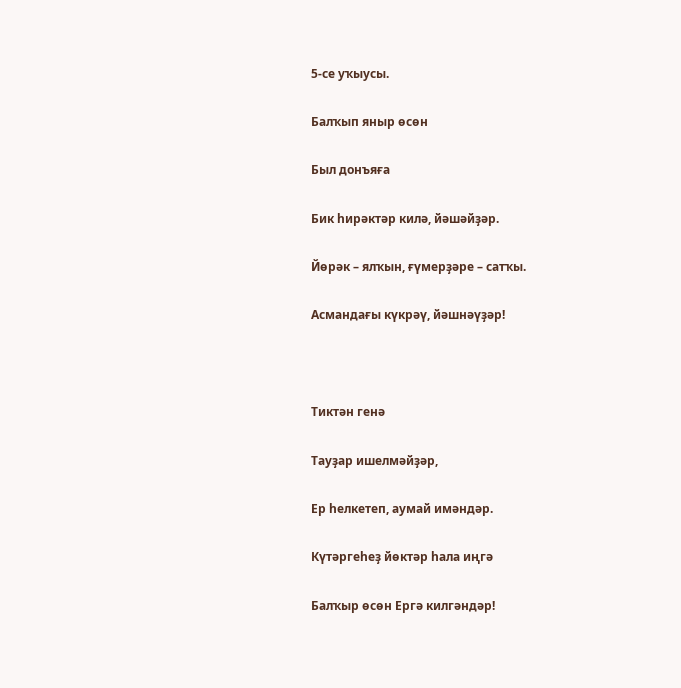5-се уҡыусы.

Балҡып яныр өсөн

Был донъяға

Бик һирәктәр килә, йәшәйҙәр.

Йөрәк – ялҡын, ғүмерҙәре – сатҡы.

Асмандағы күкрәү, йәшнәүҙәр!



Тиктән генә

Тауҙар ишелмәйҙәр,

Ер һелкетеп, аумай имәндәр.

Күтәргеһеҙ йөктәр һала иңгә

Балҡыр өсөн Ергә килгәндәр!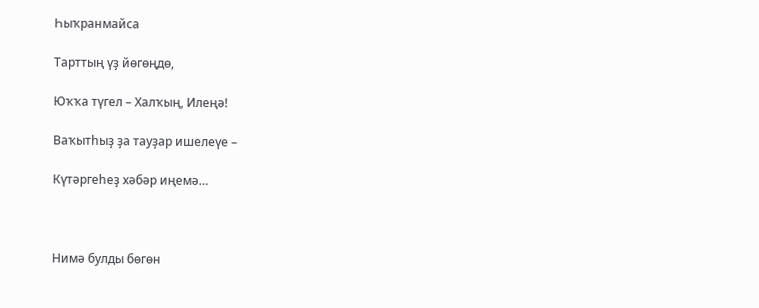Һыҡранмайса

Тарттың үҙ йөгөңдө,

Юҡҡа түгел – Халҡың, Илеңә!

Ваҡытһыҙ ҙа тауҙар ишелеүе –

Күтәргеһеҙ хәбәр иңемә…



Нимә булды бөгөн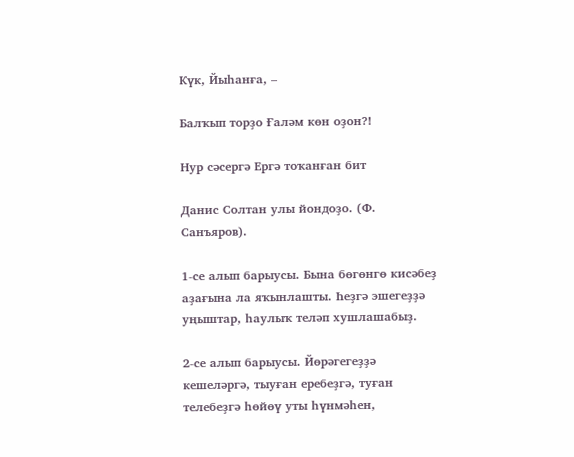Күк, Йыһанға, –

Балҡып торҙо Ғаләм көн оҙон?!

Нур сәсергә Ергә тоҡанған бит

Данис Солтан улы йондоҙо. (Ф. Санъяров).

1-се алып барыусы. Бына бөгөнгө кисәбеҙ аҙағына ла яҡынлашты. Һеҙгә эшегеҙҙә уңыштар, һаулыҡ теләп хушлашабыҙ.

2-се алып барыусы. Йөрәгегеҙҙә кешеләргә, тыуған еребеҙгә, туған телебеҙгә һөйөү уты һүнмәһен,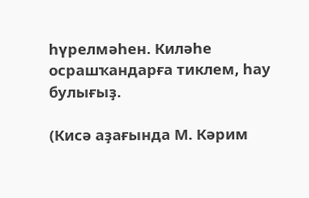һүрелмәһен. Киләһе осрашҡандарға тиклем, һау булығыҙ.

(Кисә аҙағында М. Кәрим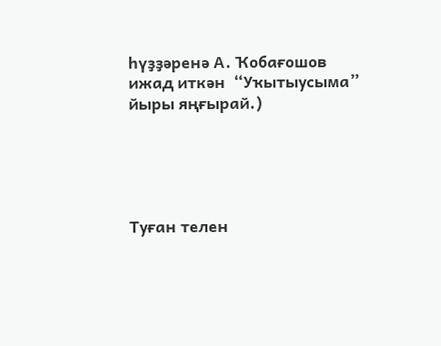һүҙҙәренә А. Ҡобағошов ижад иткән  “Уҡытыусыма” йыры яңғырай.)





Туған телен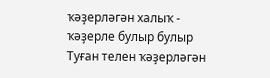ҡәҙерләгән халыҡ - ҡәҙерле булыр булыр
Туған телен ҡәҙерләгән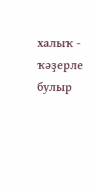халыҡ - ҡәҙерле булыр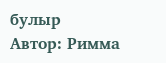булыр
Автор: Римма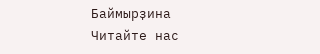Баймырҙина
Читайте нас